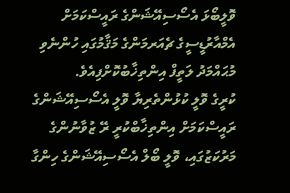ވޮލީބޯޅަ އެސޯސިއޭޝަންގެ ރައީސްކަމަށް އެމްއާރުޑީސީގެ ޗެއަރމަންގެ މަޤާމުގައި ހުންނެވި މުޙައްމަދު ލަތީފް އިންތިޚާބުކޮށްފިއެވެ.
ކުރީގެ ވޮލީ ކުޅުންތެރިޔާ ވޮލީ އެސޯސިއޭޝަންގެ ރައީސްކަމަށް އިންތިޚާބްކުރީ ރޭ ޒުވާނުންގެ މަރުކަޒުގައި، ވޮލީ ބޯލް އެސޯސިއޭޝަންގެ ހިންގާ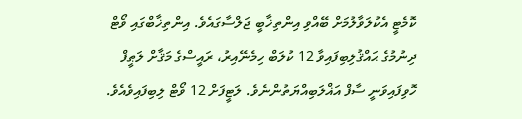ކޮމެޓީ އެކުލަވާލުމަށް ބޭއްވި އިންތިޚާބީ ޖަލްސާގައެވެ. އިންތިޚާބްގައި ވޯޓް ދިނުމުގެ ޙައްޤުލިބިފައިވާ 12 ކުލަބް ހިމެނޭއިރު، ރައީސްގެ މަޤާށް ލަޠީފް ހޮވިފައިވަނީ ސާފް އަޣްލަބިއްޔަތުންނެވެ. ލަޓީފަށް 12 ވޯޓް ލިބިފައިވެއެވެ.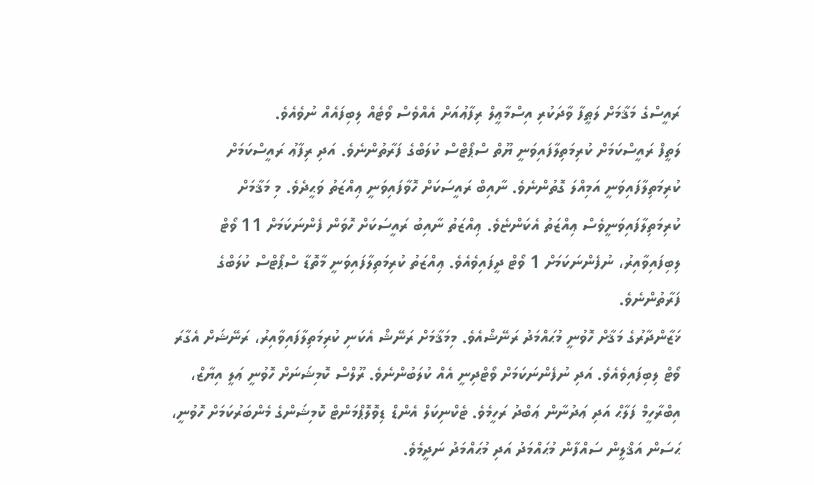ރައީސްގެ މަޤާމަށް ލަޠީފާ ވާދަކުރި އިސްމާޢީލް ރިފާޢުއަށް އެއްވެސް ވޯޓެއް ލިބިފައެއް ނުވެއެވެ.
ލަތީފް ރައީސްކަމަށް ކުރިމަތިލާފައިވަނީ ޔޫތް ސްޕޯޓްސް ކުލަބްގެ ފަރާތުންނެވެ. އަދި ރިފާޢު ރައީސްކަމަށް ކުރިމަތިލާފައިވަނީ އަމިއްލަ ގޮތުންނެވެ. ނާއިބް ރައީސަކަށް ހޮވާފައިވަނީ ޢިއްޒަތު ވަޙީދެވެ. މި މަޤާމަށް ކުރިމަތިލާފައިވަނީވެސް ޢިއްޒަތު އެކަންޏެވެ. ޢިއްޒަތު ނާއިބު ރައީސަކަށް ހޮވަން ފެންނަކަމަށް 11 ވޯޓް ލިބިފައިވާއިރު، ނުފެންނަކަމަށް 1 ވޯޓް ދީފައިވެއެވެ. ޢިއްޒަތު ކުރިމަތިލާފައިވަނީ މާތޮޑާ ސްޕޯޓްސް ކުލަބްގެ ފަރާތުންނެވެ.
ޚަޒާންދާރުގެ މަޤާށް ހޮވުނީ މުޙައްމަދު ރަނޭޝްއެވެ. މިމަޤާމަށް ރަނޭޝް އެކަނި ކުރިމަތިލާފައިވާއިރު، ރަނޭޝަށް އެގާރަ ވޯޓް ލިބިފައިވެއެވެ. އަދި ނުފެންނަކަމަށް ވޯޓްދިނީ އެއް ކުލަބުންނެވެ. ރޫލްސް ކޮމިޝަނަށް ހޮވުނީ ޢަލީ އިޔާޒް، އިބްރާހީމް ފަލާޙް އަދި ޢަދުނާން ޢަބްދު ރަހީމެވެ. ޓެކްނިކަލް އެންޑް ޑިވޮލޮޕްމަންޓް ކޮމިޝަންގެ މެންބަރުކަމަށް ހޮވުނީ، ޙަސަން އަޤްލީން ސައްފާން މުޙައްމަދު އަދި މުޙައްމަދު ނަދީމެވެ.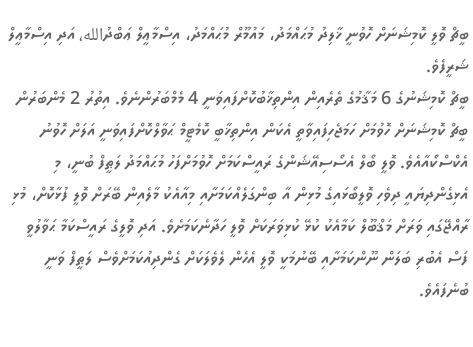ބީޗް ވޮލީ ކޮމިޝަނަށް ހޮވުނީ ޚާލިދު މުޙައްމަދު، މައުމޫރް މުޙައްމަދު، އިސްމާޢީލް ޢަބްދުالله، އަދި އިސްމާޢީލް ޝަރީފެވެ.
ބީޗް ކޮމިޝަނުގެ 6 މަޤާމުގެ ތެރެއިން އިންތިޚާބުކޮށްފައިވަނީ 4 މެމްބަރުންނެވެ. އިތުރު 2 މެންބަރުން ބީޗް ކޮމިޝަނަށް ހޮވުމަށް ހަމަޖެހިފައިވާތީ އެކަން އިންތިޚާބީ ކޮމެޓީމް ޙަވާލްކޮށްފައިވަނީ އަލަށް ހޮވުނު އެކްސްކޯއާއެވެ. ވޮލީ ބޯލް އެސޯސިއޭޝަންގެ ރައީސްކަމަށް ހޮވުމަށްފަހު މުޙައްމަދު ލަޠީފް ބުނީ، މި އެޅިގެންދިޔައީ ދިވެހި ވޮލީބޯޅައިގެ މުޅިން އާ ބިންގަލެއްކަމަށާއި މިއާއެކު މާލެއިން ބޭރަށް ވޮލީ ފުޅާކޮށް، މުޅި ރާއްޖޭގައި ވަރަށް މަޤްބޫލް ކަމާއެކު ކުޅޭ ކުޅިވަރަކަށް ވޮލީ ހަދާނެކަމަށެވެ. އަދި ވޮލީގެ ރައީސްކަމާ ޙަވާލުވީ ފަސް އެބުރި ބަލަން ނޫންކަމަށާއި ބޭނުމަކީ ވޮލީ އެހެން ލެވެލަކަށް ގެންދިއުކަމަށްވެސް ލަޠީފް ވަނީ ބުނެފައެވެ.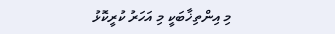މި އިންތިޚާބަކީ މި އަހަރު ކުރީކޮޅު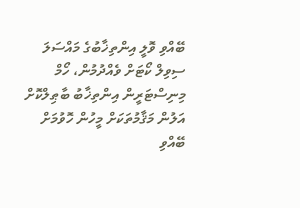ބޭއްވި ވޮލީ އިންތިޚާބުގެ މައްސަލަ ސިވިލް ކޯޓަށް ވެއްދުމުން، ހޯމް މިނިސްޓަރީން އިންތިޚާބު ބާޠިލްކޮށް އަލުން މަޤާމުތަކަށް މީހުން ހޮވުމަށް ބޭއްވި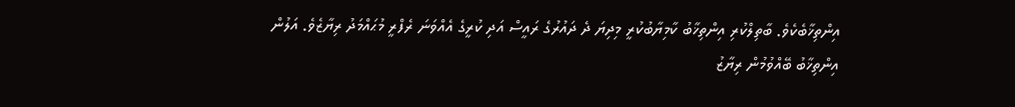އިންތިޚާބެކެވެ. ބާތިލްކުރި އިންތިޚާބު ކާމިޔާބުކުރީ މިދިޔަ ދެ ދައުރުގެ ރައީސް އަދި ކުރީގެ އެއްވަނަ ރެފްރީ މުޙައްމަދު ރިޔާޒެވެ. އަލުން އިންތިޚާބު ބޭއްވުމުން ރިޔާޒު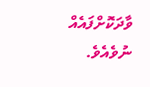ވާދަކޮށްފައެއް ނުވެއެވެ.